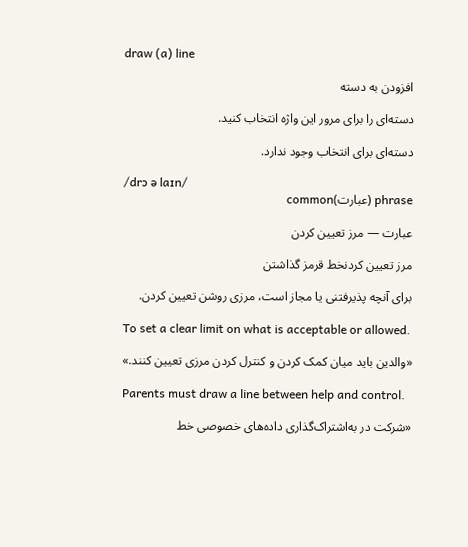draw (a) line

افزودن به دسته

دسته‌ای را برای مرور این واژه انتخاب کنید.

دسته‌ای برای انتخاب وجود ندارد.

/drɔ ə laɪn/
phrase (عبارت)common

عبارت — مرز تعیین کردن

مرز تعیین کردنخط قرمز گذاشتن

برای آنچه پذیرفتنی یا مجاز است، مرزی روشن تعیین کردن.

To set a clear limit on what is acceptable or allowed.

«والدین باید میان کمک کردن و کنترل کردن مرزی تعیین کنند.»

Parents must draw a line between help and control.

«شرکت در به‌اشتراک‌گذاری داده‌های خصوصی خط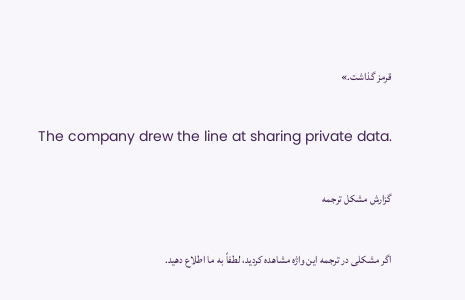قرمز گذاشت.»

The company drew the line at sharing private data.

گزارش مشکل ترجمه

اگر مشکلی در ترجمه این واژه مشاهده کردید، لطفاً به ما اطلاع دهید.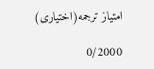امتیاز ترجمه(اختیاری)

0/2000